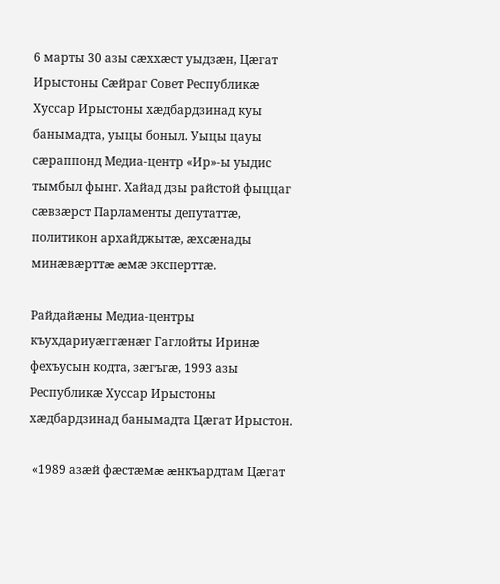6 марты 30 азы сæххæст уыдзæн, Цæгат Ирыстоны Сæйраг Совет Республикæ Хуссар Ирыстоны хæдбардзинад куы банымадта, уыцы боныл. Уыцы цауы сæраппонд Медиа-центр «Ир»-ы уыдис тымбыл фынг. Хайад дзы райстой фыццаг сæвзæрст Парламенты депутаттæ,  политикон архайджытæ, æхсæнады минæвæрттæ æмæ эксперттæ.

Райдайæны Медиа-центры къухдариуæггæнæг Гаглойты Иринæ фехъусын кодта, зæгъгæ, 1993 азы Республикæ Хуссар Ирыстоны хæдбардзинад банымадта Цæгат Ирыстон.

 «1989 азæй фæстæмæ æнкъардтам Цæгат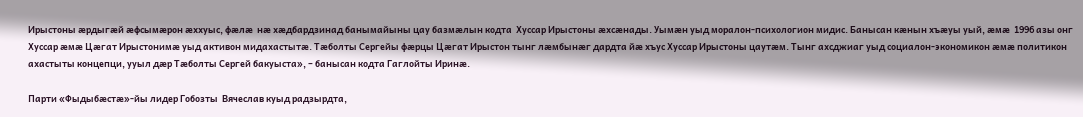Ирыстоны æрдыгæй æфсымæрон æххуыс, фæлæ  нæ хæдбардзинад банымайыны цау базмæлын кодта  Хуссар Ирыстоны æхсæнады. Уымæн уыд моралон-психологион мидис. Банысан кæнын хъæуы уый, æмæ  1996 азы онг Хуссар æмæ Цæгат Ирыстонимæ уыд активон мидахастытæ. Тæболты Сергейы фæрцы Цæгат Ирыстон тынг лæмбынæг дардта йæ хъус Хуссар Ирыстоны цаутæм. Тынг ахсджиаг уыд социалон-экономикон æмæ политикон ахастыты концепци, ууыл дæр Тæболты Сергей бакуыста», – банысан кодта Гаглойты Иринæ.

Парти «Фыдыбæстæ»-йы лидер Гобозты  Вячеслав куыд радзырдта,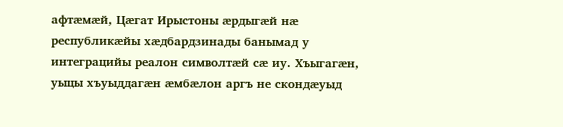афтæмæй, Цæгат Ирыстоны æрдыгæй нæ республикæйы хæдбардзинады банымад у интеграцийы реалон символтæй сæ иу. Хъыгагæн, уыцы хъуыддагæн æмбæлон аргъ не скондæуыд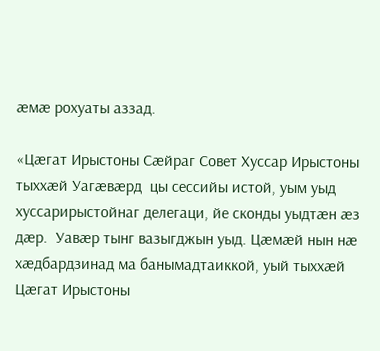æмæ рохуаты аззад.

«Цæгат Ирыстоны Сæйраг Совет Хуссар Ирыстоны тыххæй Уагæвæрд  цы сессийы истой, уым уыд хуссарирыстойнаг делегаци, йе сконды уыдтæн æз дæр.  Уавæр тынг вазыгджын уыд. Цæмæй нын нæ хæдбардзинад ма банымадтаиккой, уый тыххæй Цæгат Ирыстоны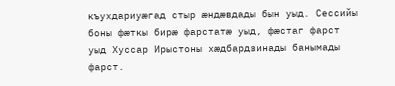къухдариуæгад стыр æндæвдады бын уыд. Сессийы боны фæткы бирæ фарстатæ уыд, фæстаг фарст уыд Хуссар Ирыстоны хæдбардзинады банымады фарст.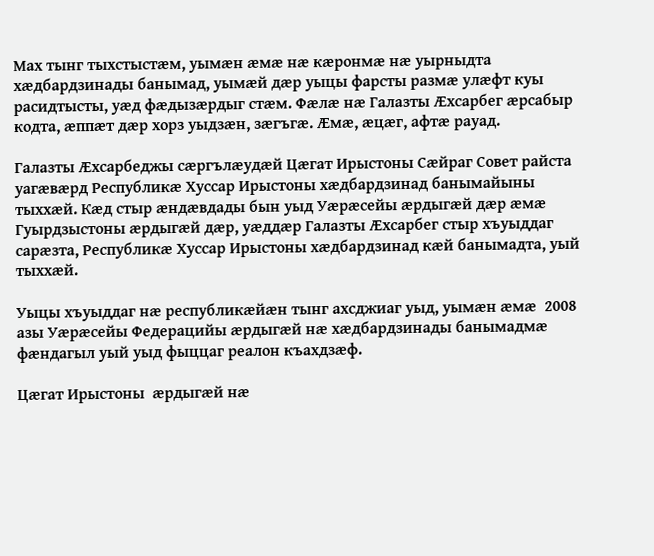Мах тынг тыхстыстæм, уымæн æмæ нæ кæронмæ нæ уырныдта хæдбардзинады банымад, уымæй дæр уыцы фарсты размæ улæфт куы расидтысты, уæд фæдызæрдыг стæм. Фæлæ нæ Галазты Æхсарбег æрсабыр кодта, æппæт дæр хорз уыдзæн, зæгъгæ. Æмæ, æцæг, афтæ рауад.

Галазты Æхсарбеджы сæргълæудæй Цæгат Ирыстоны Сæйраг Совет райста уагæвæрд Республикæ Хуссар Ирыстоны хæдбардзинад банымайыны тыххæй. Кæд стыр æндæвдады бын уыд Уæрæсейы æрдыгæй дæр æмæ Гуырдзыстоны æрдыгæй дæр, уæддæр Галазты Æхсарбег стыр хъуыддаг сарæзта, Республикæ Хуссар Ирыстоны хæдбардзинад кæй банымадта, уый тыххæй.

Уыцы хъуыддаг нæ республикæйæн тынг ахсджиаг уыд, уымæн æмæ  2008 азы Уæрæсейы Федерацийы æрдыгæй нæ хæдбардзинады банымадмæ фæндагыл уый уыд фыццаг реалон къахдзæф.

Цæгат Ирыстоны  æрдыгæй нæ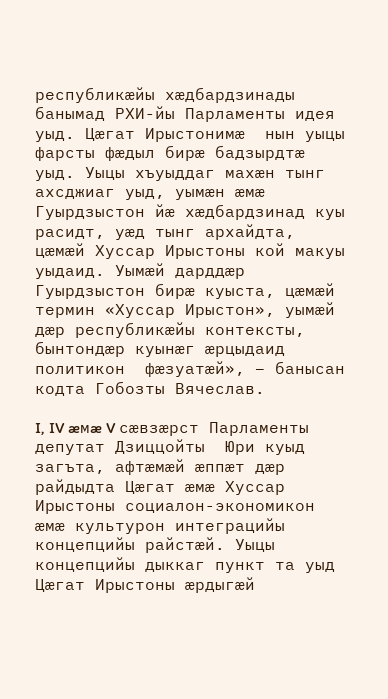республикæйы хæдбардзинады банымад РХИ-йы Парламенты идея уыд. Цæгат Ирыстонимæ  нын уыцы фарсты фæдыл бирæ бадзырдтæ уыд. Уыцы хъуыддаг махæн тынг ахсджиаг уыд, уымæн æмæ Гуырдзыстон йæ хæдбардзинад куы расидт, уæд тынг архайдта, цæмæй Хуссар Ирыстоны кой макуы уыдаид. Уымæй дарддæр Гуырдзыстон бирæ куыста, цæмæй термин «Хуссар Ирыстон», уымæй дæр республикæйы контексты, бынтондæр куынæг æрцыдаид политикон  фæзуатæй», – банысан кодта Гобозты Вячеслав.

I, IV æмæ V сæвзæрст Парламенты депутат Дзиццойты  Юри куыд загъта, афтæмæй æппæт дæр райдыдта Цæгат æмæ Хуссар Ирыстоны социалон-экономикон æмæ культурон интеграцийы концепцийы райстæй. Уыцы концепцийы дыккаг пункт та уыд Цæгат Ирыстоны æрдыгæй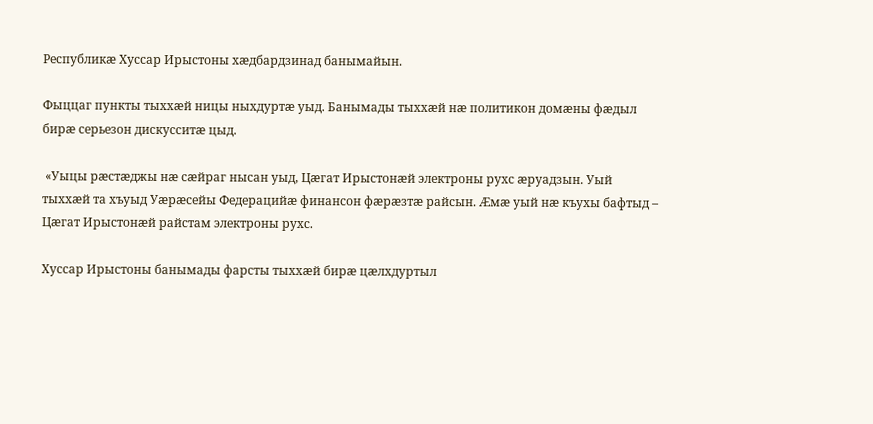Республикæ Хуссар Ирыстоны хæдбардзинад банымайын.

Фыццаг пункты тыххæй ницы ныхдуртæ уыд. Банымады тыххæй нæ политикон домæны фæдыл бирæ серьезон дискусситæ цыд.

 «Уыцы рæстæджы нæ сæйраг нысан уыд, Цæгат Ирыстонæй электроны рухс æруадзын. Уый тыххæй та хъуыд Уæрæсейы Федерацийæ финансон фæрæзтæ райсын. Æмæ уый нæ къухы бафтыд – Цæгат Ирыстонæй райстам электроны рухс.

Хуссар Ирыстоны банымады фарсты тыххæй бирæ цæлхдуртыл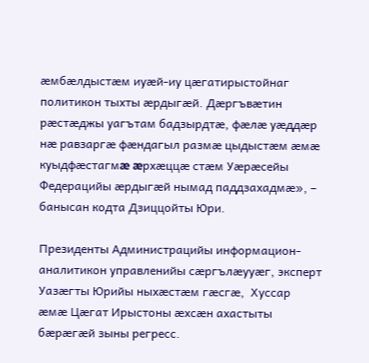æмбæлдыстæм иуæй-иу цæгатирыстойнаг политикон тыхты æрдыгæй. Дæргъвæтин рæстæджы уагътам бадзырдтæ, фæлæ уæддæр нæ равзаргæ фæндагыл размæ цыдыстæм æмæ куыдфæстагмæ æрхæццæ стæм Уæрæсейы Федерацийы æрдыгæй нымад паддзахадмæ», – банысан кодта Дзиццойты Юри.

Президенты Администрацийы информацион-аналитикон управленийы сæргълæууæг, эксперт Уазæгты Юрийы ныхæстæм гæсгæ,  Хуссар æмæ Цæгат Ирыстоны æхсæн ахастыты бæрæгæй зыны регресс.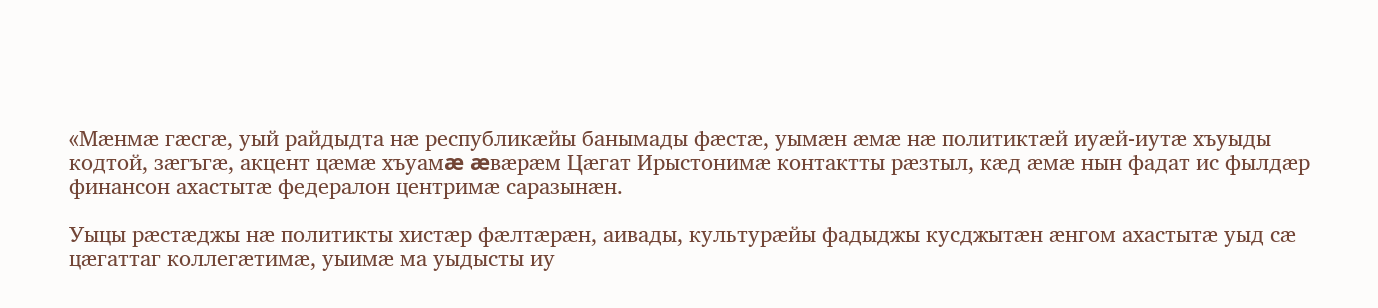«Мæнмæ гæсгæ, уый райдыдта нæ республикæйы банымады фæстæ, уымæн æмæ нæ политиктæй иуæй-иутæ хъуыды кодтой, зæгъгæ, акцент цæмæ хъуамæ æвæрæм Цæгат Ирыстонимæ контактты рæзтыл, кæд æмæ нын фадат ис фылдæр финансон ахастытæ федералон центримæ саразынæн.

Уыцы рæстæджы нæ политикты хистæр фæлтæрæн, аивады, культурæйы фадыджы кусджытæн æнгом ахастытæ уыд сæ цæгаттаг коллегæтимæ, уыимæ ма уыдысты иу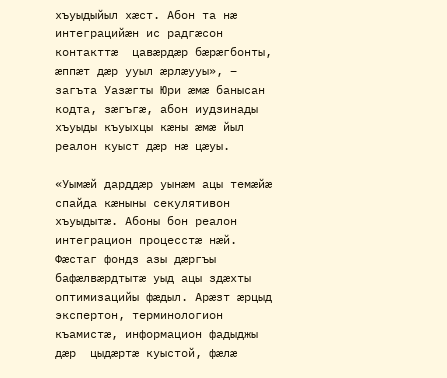хъуыдыйыл хæст. Абон та нæ интеграцийæн ис радгæсон контакттæ  цавæрдæр бæрæгбонты, æппæт дæр ууыл æрлæууы», – загъта Уазæгты Юри æмæ банысан кодта, зæгъгæ, абон иудзинады хъуыды къуыхцы кæны æмæ йыл реалон куыст дæр нæ цæуы.

«Уымæй дарддæр уынæм ацы темæйæ спайда кæныны секулятивон хъуыдытæ. Абоны бон реалон интеграцион процесстæ нæй. Фæстаг фондз азы дæргъы бафæлвæрдтытæ уыд ацы здæхты  оптимизацийы фæдыл. Арæзт æрцыд экспертон, терминологион къамистæ, информацион фадыджы дæр  цыдæртæ куыстой, фæлæ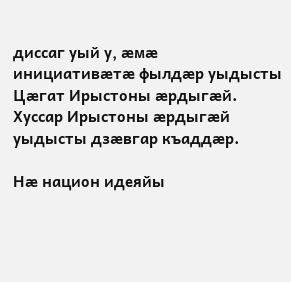диссаг уый у, æмæ инициативæтæ фылдæр уыдысты Цæгат Ирыстоны æрдыгæй. Хуссар Ирыстоны æрдыгæй уыдысты дзæвгар къаддæр.

Нæ национ идеяйы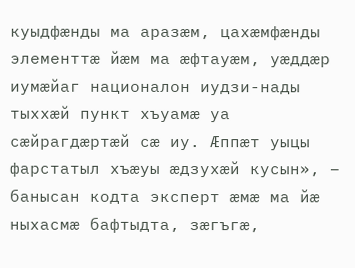куыдфæнды ма аразæм, цахæмфæнды элементтæ йæм ма æфтауæм, уæддæр иумæйаг националон иудзи-нады тыххæй пункт хъуамæ уа сæйрагдæртæй сæ иу. Æппæт уыцы фарстатыл хъæуы æдзухæй кусын», – банысан кодта эксперт æмæ ма йæ ныхасмæ бафтыдта, зæгъгæ,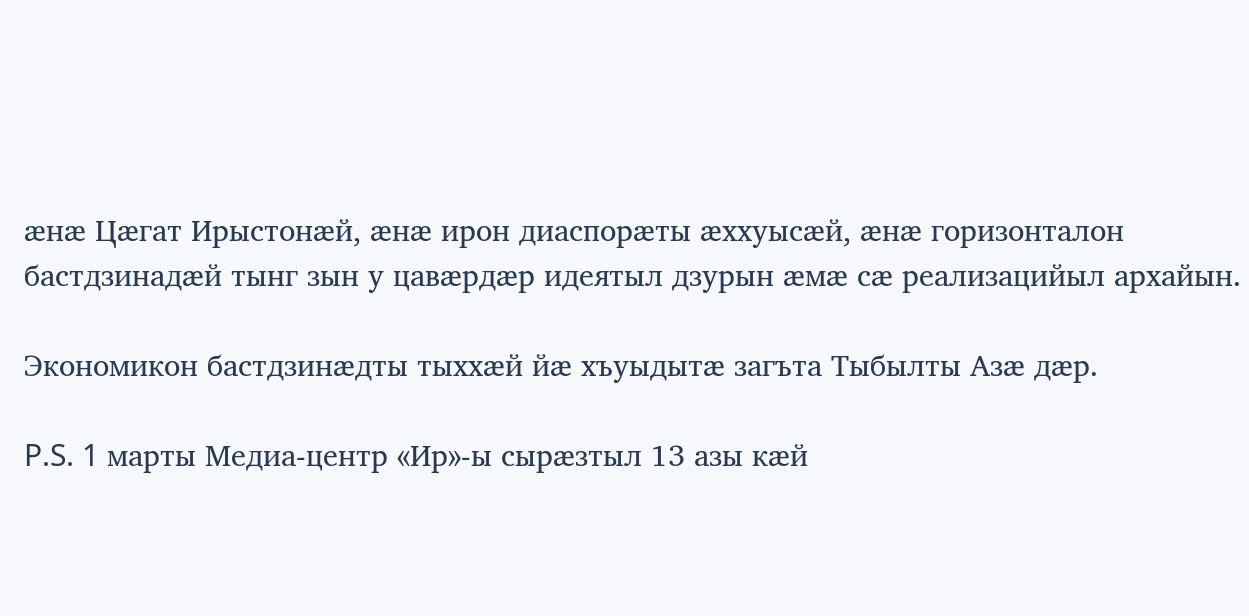æнæ Цæгат Ирыстонæй, æнæ ирон диаспорæты æххуысæй, æнæ горизонталон бастдзинадæй тынг зын у цавæрдæр идеятыл дзурын æмæ сæ реализацийыл архайын.

Экономикон бастдзинæдты тыххæй йæ хъуыдытæ загъта Тыбылты Азæ дæр.

P.S. 1 марты Медиа-центр «Ир»-ы сырæзтыл 13 азы кæй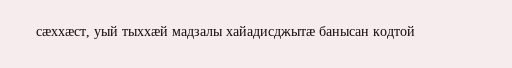сæххæст, уый тыххæй мадзалы хайадисджытæ банысан кодтой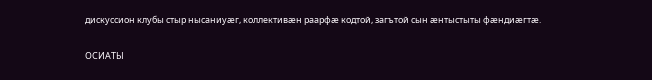дискуссион клубы стыр нысаниуæг, коллективæн раарфæ кодтой, загътой сын æнтыстыты фæндиæгтæ.

ОСИАТЫ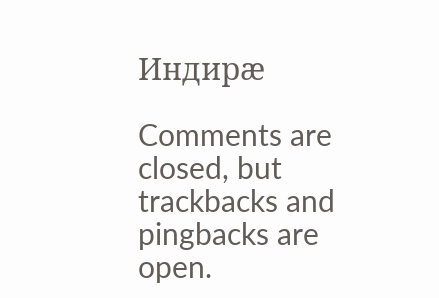Индирæ

Comments are closed, but trackbacks and pingbacks are open.